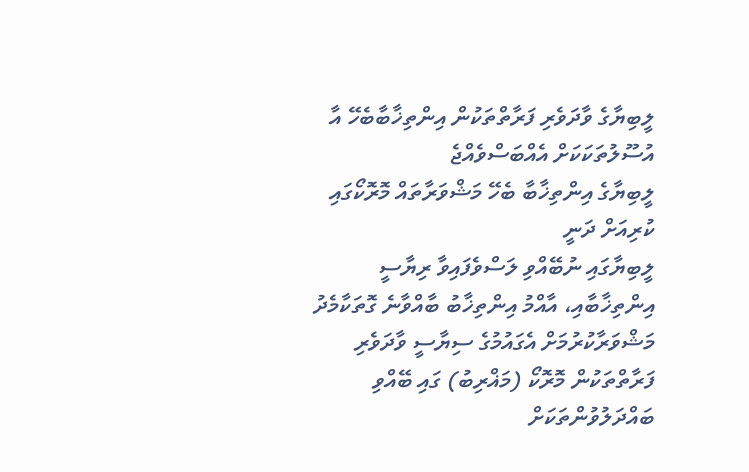ލީބިޔާގެ ވާދަވެރި ފަރާތްތަކުން އިންތިޚާބާބެހޭ އާ އުސޫލުތަކަކަށް އެއްބަސްވެއްޖެ
ލީބިޔާގެ އިންތިޚާބާ ބެހޭ މަޝްވަރާތައް މޮރޮކޯގައި ކުރިއަށް ދަނީ
ލީބިޔާގައި ނުބޭއްވި ލަސްވެފައިވާ ރިޔާސީ އިންތިޚާބާއި، އާއްމު އިންތިޚާބު ބާއްވާނެ ގޮތަކާމެދު މަޝްވަރާކުރުމަށް އެގައުމުގެ ސިޔާސީ ވާދަވެރި ފަރާތްތަކުން މޮރޮކޯ (މަޣްރިބު) ގައި ބޭއްވި ބައްދަލުވުންތަކަށް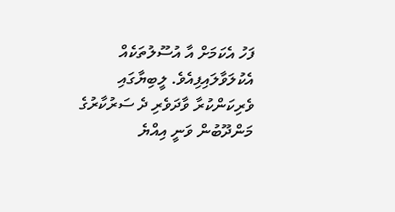ފަހު އެކަމަށް އާ އުސޫލުތަކެއް އެކުލަވާލައިފިއެވެ. ލީބިޔާގައި ވެރިކަންކުރާ ވާދަވެރި ދެ ސަރުކާރުގެ މަންދޫބުން ވަނީ އިއްޔެ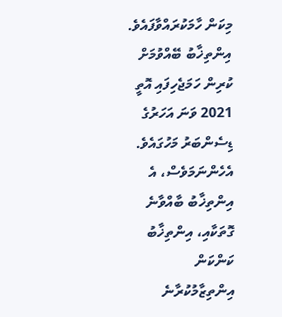މިކަން ހާމަކުރައްވާފައެވެ.
އިންތިޚާބު ބޭއްވުމަށް ކުރިން ހަމަޖެހިފައި އޮތީ 2021 ވަނަ އަހަރުގެ ޑިސެންބަރު މަހުގައެވެ. އެހެންނަމަވެސް، އެ އިންތިޚާބު ބާއްވާނެ ގޮތަކާއި، އިންތިޚާބު ކަންކަން އިންތިޒާމުކުރާނެ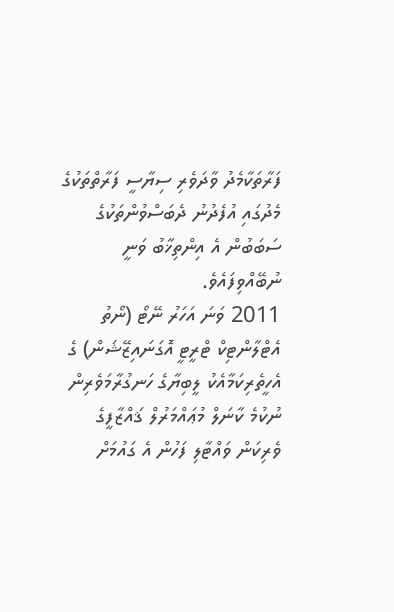ފަރާތަކާމެދު ވާދަވެރި ސިޔާސީ ފަރާތްތަކުގެ މެދުގައި އުފެދުނު ދެބަސްވުންތަކުގެ ސަބަބުން އެ އިންތިޚާބު ވަނީ ނުބޭއްވިފައެވެ.
2011 ވަނަ އަހަރު ނޭޓޯ (ނޯތު އެޓްލާންޓިކް ޓްރީޓީ އޮގަނައިޒޭޝަން) ގެ އެހީތެރިކަމާއެކު ލީބިޔާގެ ހަނގުރާމަވެރިން ނުކުމެ ކާނަލް މުޢައްމަރުލް ޤައްޒާފީގެ ވެރިކަން ވައްޓާލި ފަހުން އެ ގައުމަށް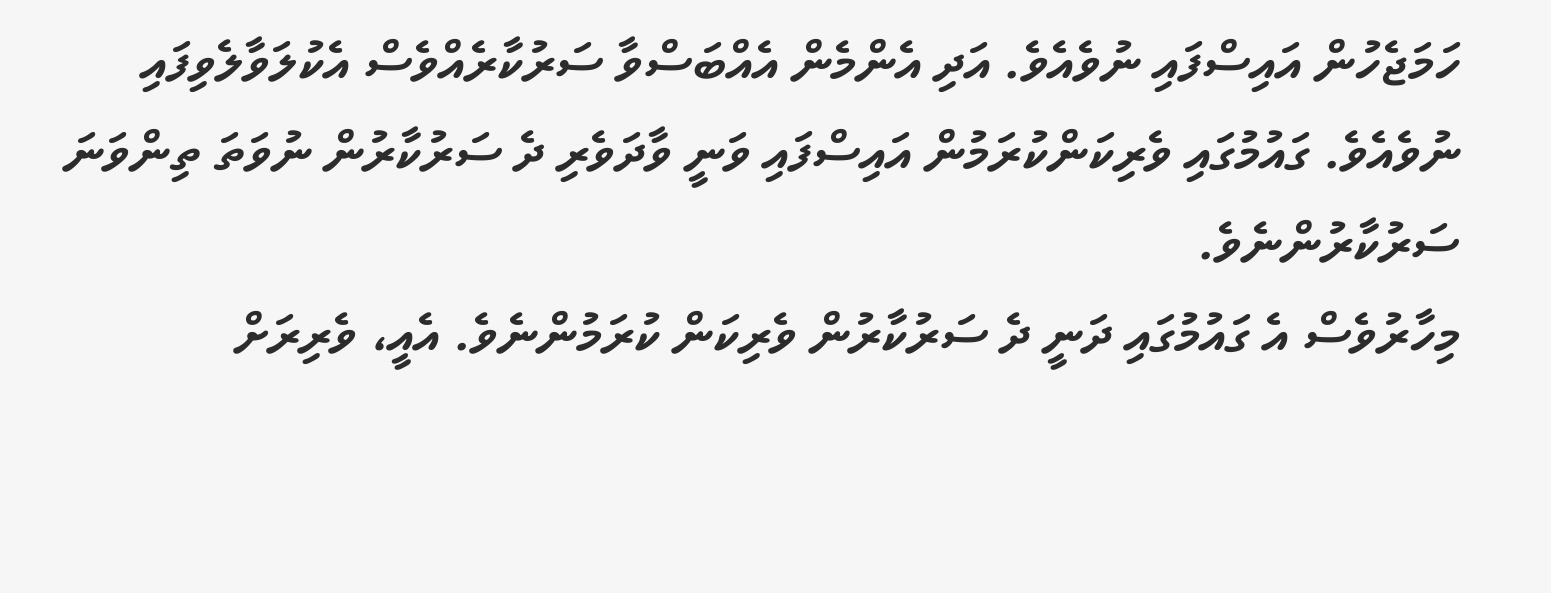ހަމަޖެހުން އައިސްފައި ނުވެއެވެ. އަދި އެންމެން އެއްބަސްވާ ސަރުކާރެއްވެސް އެކުލަވާލެވިފައި ނުވެއެވެ. ގައުމުގައި ވެރިކަންކުރަމުން އައިސްފައި ވަނީ ވާދަވެރި ދެ ސަރުކާރުން ނުވަތަ ތިންވަނަ ސަރުކާރުންނެވެ.
މިހާރުވެސް އެ ގައުމުގައި ދަނީ ދެ ސަރުކާރުން ވެރިކަން ކުރަމުންނެވެ. އެއީ، ވެރިރަށް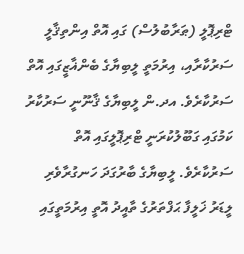ޓްރިޕޮލީ (ޠަރާބުލުސް) ގައި އޮތް އިންތިޤާލީ ސަރުކާރާއި، އިރުމަތީ ލީބިޔާގެ ބެންޣާޒީގައި އޮތް ސަރުކާރެވެ. އދ.ން ލީބިޔާގެ ޤާނޫނީ ސަރުކާރު ކަމުގައި ގަބޫލުކުރަނީ ޓްރިޕޮލީގައި އޮތް ސަރުކާރެވެ. ލީބިޔާގެ ބާރުގަދަ ހަނގުރާވެރި ލީޑަރު ޚަލީފާ ޙަފްތަރުގެ ތާއީދު އޮތީ އިރުމަތީގައި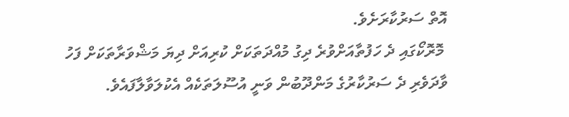އޮތް ސަރުކާރަށެވެ.
 މޮރޮކޯގައި ދެ ހަފުތާއަށްވުރެ ދިގު މުއްދަތަކަށް ކުރިއަށް ދިޔަ މަޝްވަރާތަކަށް ފަހު ވާދަވެރި ދެ ސަރުކާރުގެ މަންދޫބުން ވަނީ އުސޫލަތަކެއް އެކުލަވާލާފައެވެ.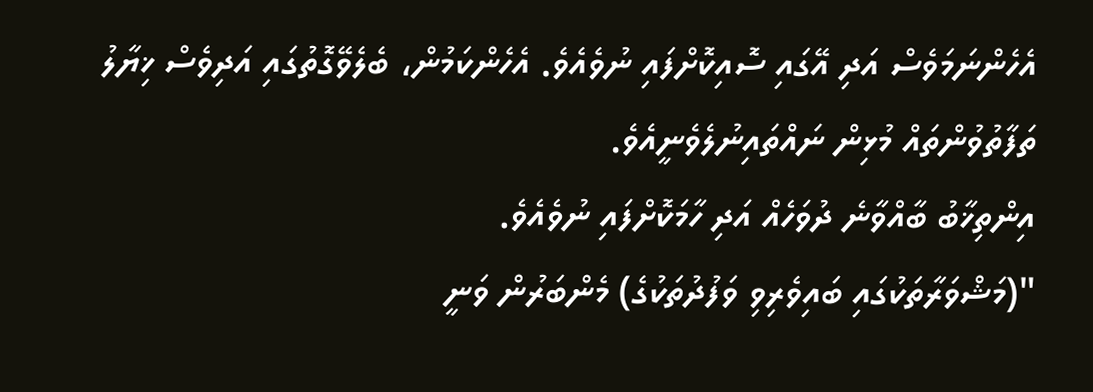އެހެންނަމަވެސް އަދި އޭގައި ސޮއިކޮށްފައި ނުވެއެވެ. އެހެންކަމުން، ބެލެވޭގޮތުގައި އަދިވެސް ޚިޔާލު ތަފާތުވުންތައް މުޅިން ނައްތައިނުލެވެނީއެވެ.
އިންތިޚާބު ބާއްވާނެ ދުވަހެއް އަދި ހާމަކޮށްފައި ނުވެއެވެ.
"(މަޝްވަރާތަކުގައި ބައިވެރިވި ވަފުދުތަކުގެ) މެންބަރުން ވަނީ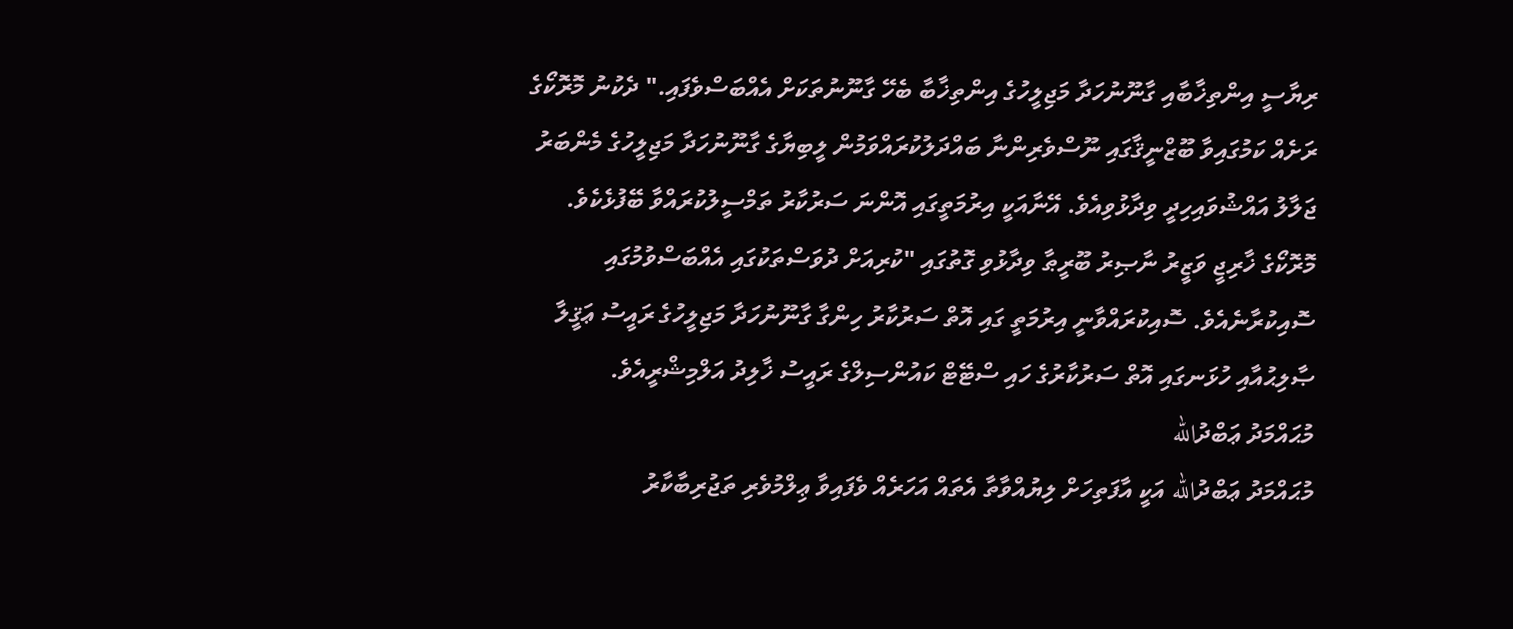ރިޔާސީ އިންތިޚާބާއި ގާނޫނުހަދާ މަޖިލީހުގެ އިންތިޚާބާ ބެހޭ ގާނޫނުތަކަށް އެއްބަސްވެފައި." ދެކުނު މޮރޮކޯގެ ރަށެއް ކަމުގައިވާ ބޫޒްނީޤާގައި ނޫސްވެރިންނާ ބައްދަލުކުރައްވަމުން ލީބިޔާގެ ގާނޫނުހަދާ މަޖިލީހުގެ މެންބަރު ޖަލާލު އައްޝުވައިހިދީ ވިދާޅުވިއެވެ. އޭނާއަކީ އިރުމަތީގައި އޮންނަ ސަރުކާރު ތަމްސީލުކުރައްވާ ބޭފުޅެކެވެ.
މޮރޮކޯގެ ޚާރިޖީ ވަޒީރު ނާޞިރު ބޫރީޠާ ވިދާޅުވި ގޮތުގައި "ކުރިއަށް ދުވަސްތަކުގައި އެއްބަސްވުމުގައި ސޮއިކުރާނެއެވެ. ސޮއިކުރައްވާނީ އިރުމަތީ ގައި އޮތް ސަރުކާރު ހިންގާ ގާނޫނުހަދާ މަޖިލީހުގެ ރައީސު ޢަޤީލާ ޞާލިޙުއާއި ހުޅަނގައި އޮތް ސަރުކާރުގެ ހައި ސްޓޭޓް ކައުންސިލްގެ ރައީސު ޚާލިދު އަލްމިޝްރީއެވެ.
މުޙައްމަދު ޢަބްދުالله
މުޙައްމަދު ޢަބްދުالله އަކީ އާފަތިހަށް ލިޔުއްވާތާ އެތައް އަހަރެއް ވެފައިވާ ޢިލްމުވެރި ތަޖުރިބާކާރު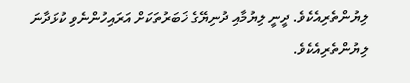ލިޔުންތެރިއެކެވެ. ދީނީ ލިޔުމާއި ދުނިޔޭގެ ޚަބަރުތަކަށް އަރައިހުންނެވި ކުޅަދާނަ ލިޔުންތެރިއެކެވެ.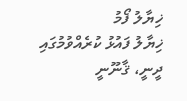ޚިޔާލު ފޯމު
ޚިޔާލު ފައުޅު ކުރެއްވުމުގައި ދީނީ، ޤާނޫނީ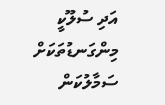އަދި ސުލޫކީ މިންގަނޑުތަކަށް ސަމާލުކަން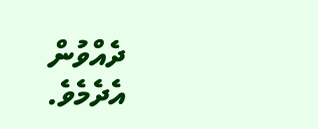ދެއްވުން އެދެމެވެ.